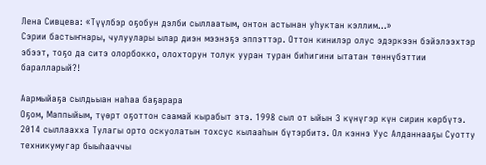Лена Сивцева: «Түүлбэр оҕобун дэлби сыллаатым, онтон астынан уһуктан кэллим...»
Сэрии бастыҥнары, чулуулары ылар диэн мээнэҕэ эппэттэр. Оттон кинилэр олус эдэркээн бэйэлээхтэр эбээт, тоҕо да ситэ олорбокко, олохторун толук ууран туран биһигини ытатан төннүбэттии баралларый?!

Аармыйаҕа сылдьыан наһаа баҕарара
Оҕом, Маппыйым, түөрт оҕоттон саамай кырабыт этэ. 1998 сыл от ыйын 3 күнүгэр күн сирин көрбүтэ. 2014 сыллаахха Тулагы орто оскуолатын тохсус кылааһын бүтэрбитэ. Ол кэннэ Уус Алданнааҕы Суотту техникумугар быыһааччы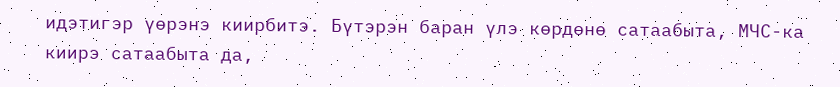идэтигэр үөрэнэ киирбитэ. Бүтэрэн баран үлэ көрдөнө сатаабыта, МЧС-ка киирэ сатаабыта да,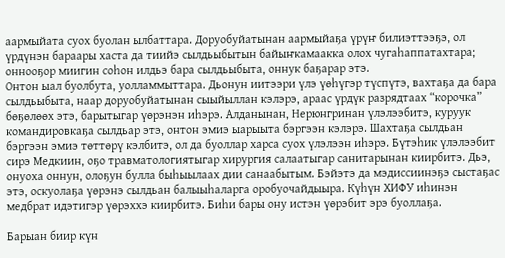аармыйата суох буолан ылбаттара. Доруобуйатынан аармыйаҕа үрүҥ билиэттээҕэ, ол үрдүнэн бараары хаста да тиийэ сылдьыбытын байыҥкамаакка олох чугаһаппатахтара; оннооҕор миигин соһон илдьэ бара сылдьыбыта, оннук баҕарар этэ.
Онтон ыал буолбута, уолламмыттара. Дьонун иитээри үлэ үөһүгэр түспүтэ, вахтаҕа да бара сылдьыбыта, наар доруобуйатынан сыыйыллан кэлэрэ, араас үрдүк разрядтаах “корочка” бөҕөлөөх этэ, барытыгар үөрэнэн иһэрэ. Алданынан, Нерюнгринан үлэлээбитэ, куруук командировкаҕа сылдьар этэ, онтон эмиэ ыарыыта бэргээн кэлэрэ. Шахтаҕа сылдьан бэргээн эмиэ төттөрү кэлбитэ, ол да буоллар харса суох үлэлээн иһэрэ. Бүтэһик үлэлээбит сирэ Медкиин, оҕо травматологиятыгар хирургия салаатыгар санитарынан киирбитэ. Дьэ, онуоха оннун, олоҕун булла быһыылаах дии санаабытым. Бэйэтэ да мэдиссиинэҕэ сыстаҕас этэ, оскуолаҕа үөрэнэ сылдьан балыыһаларга оробуочайдыыра. Күһүн ХИФУ иһинэн медбрат идэтигэр үөрэххэ киирбитэ. Биһи бары ону истэн үөрэбит эрэ буоллаҕа.

Барыан биир күн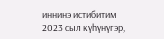иннинэ истибитим
2023 сыл күһүнүгэр,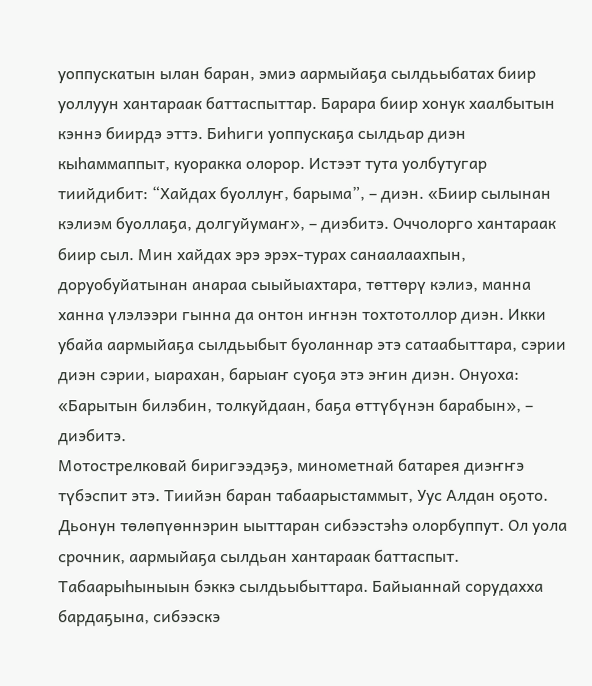уоппускатын ылан баран, эмиэ аармыйаҕа сылдьыбатах биир уоллуун хантараак баттаспыттар. Барара биир хонук хаалбытын кэннэ биирдэ эттэ. Биһиги уоппускаҕа сылдьар диэн кыһаммаппыт, куоракка олорор. Истээт тута уолбутугар тиийдибит: “Хайдах буоллуҥ, барыма”, – диэн. «Биир сылынан кэлиэм буоллаҕа, долгуйумаҥ», – диэбитэ. Оччолорго хантараак биир сыл. Мин хайдах эрэ эрэх-турах санаалаахпын, доруобуйатынан анараа сыыйыахтара, төттөрү кэлиэ, манна ханна үлэлээри гынна да онтон иҥнэн тохтотоллор диэн. Икки убайа аармыйаҕа сылдьыбыт буоланнар этэ сатаабыттара, сэрии диэн сэрии, ыарахан, барыаҥ суоҕа этэ эҥин диэн. Онуоха: «Барытын билэбин, толкуйдаан, баҕа өттүбүнэн барабын», – диэбитэ.
Мотострелковай биригээдэҕэ, минометнай батарея диэҥҥэ түбэспит этэ. Тиийэн баран табаарыстаммыт, Уус Алдан оҕото. Дьонун төлөпүөннэрин ыыттаран сибээстэһэ олорбуппут. Ол уола срочник, аармыйаҕа сылдьан хантараак баттаспыт. Табаарыһыныын бэккэ сылдьыбыттара. Байыаннай сорудахха бардаҕына, сибээскэ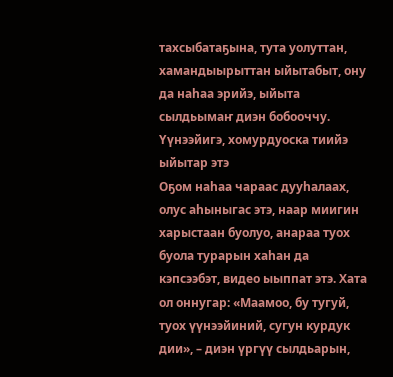тахсыбатаҕына, тута уолуттан, хамандыырыттан ыйытабыт, ону да наһаа эрийэ, ыйыта сылдьымаҥ диэн бобооччу.
Үүнээйигэ, хомурдуоска тиийэ ыйытар этэ
Оҕом наһаа чараас дууһалаах, олус аһыныгас этэ, наар миигин харыстаан буолуо, анараа туох буола турарын хаһан да кэпсээбэт, видео ыыппат этэ. Хата ол оннугар: «Маамоо, бу тугуй, туох үүнээйиний, сугун курдук дии», – диэн үргүү сылдьарын,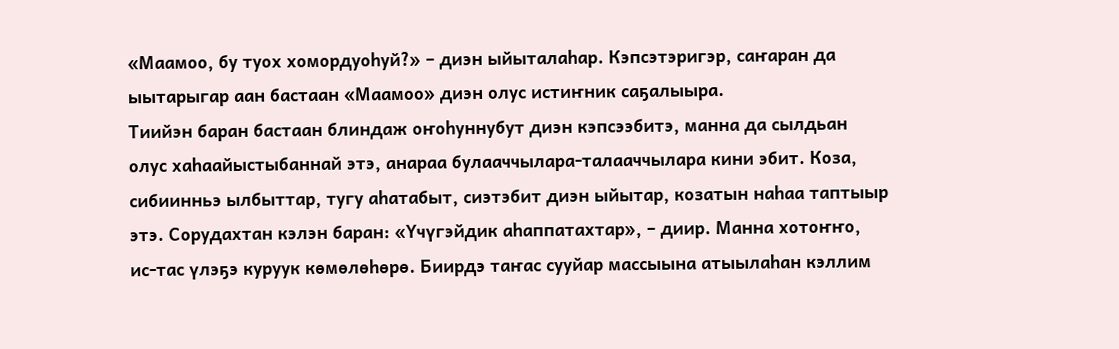«Маамоо, бу туох хомордуоһуй?» – диэн ыйыталаһар. Кэпсэтэригэр, саҥаран да ыытарыгар аан бастаан «Маамоо» диэн олус истиҥник саҕалыыра.
Тиийэн баран бастаан блиндаж оҥоһуннубут диэн кэпсээбитэ, манна да сылдьан олус хаһаайыстыбаннай этэ, анараа булааччылара-талааччылара кини эбит. Коза, сибиинньэ ылбыттар, тугу аһатабыт, сиэтэбит диэн ыйытар, козатын наһаа таптыыр этэ. Сорудахтан кэлэн баран: «Үчүгэйдик аһаппатахтар», – диир. Манна хотоҥҥо, ис-тас үлэҕэ куруук көмөлөһөрө. Биирдэ таҥас сууйар массыына атыылаһан кэллим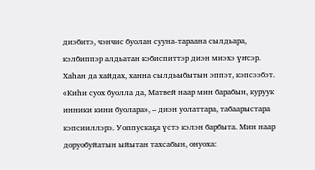диэбитэ, чэнчис буолан сууна-тараана сылдьара, кэлбиппэр алдьатан кэбиспиттэр диэн миэхэ үҥсэр. Хаһан да хайдах, ханна сылдьыбытын эппэт, кэпсээбэт. «Киһи суох буолла да, Матвей наар мин барабын, куруук инники кини буолара», – диэн уолаттара, табаарыстара кэпсииллэрэ. Уоппускаҕа үстэ кэлэн барбыта. Мин наар доруобуйатын ыйытан тахсабын, онуоха: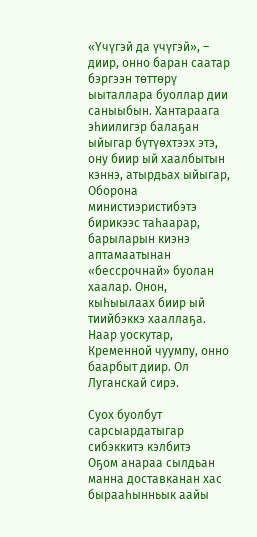«Үчүгэй да үчүгэй», – диир, онно баран саатар бэргээн төттөрү ыыталлара буоллар дии саныыбын. Хантараага эһиилигэр балаҕан ыйыгар бүтүөхтээх этэ, ону биир ый хаалбытын кэннэ, атырдьах ыйыгар, Оборона министиэристибэтэ бирикээс таһаарар, барыларын киэнэ аптамаатынан «бессрочнай» буолан хаалар. Онон, кыһыылаах биир ый тиийбэккэ хааллаҕа.
Наар уоскутар, Кременной чуумпу, онно баарбыт диир. Ол Луганскай сирэ.

Суох буолбут сарсыардатыгар сибэккитэ кэлбитэ
Оҕом анараа сылдьан манна доставканан хас бырааһынньык аайы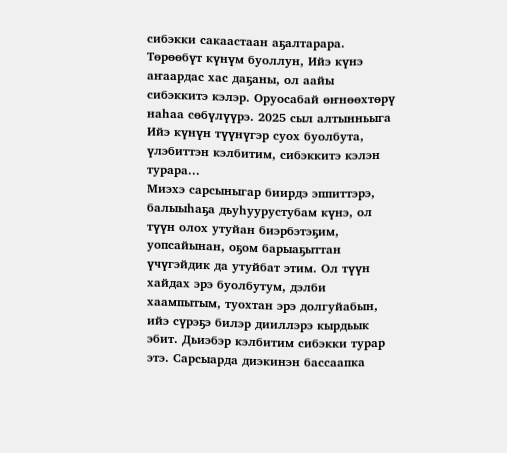сибэкки сакаастаан аҕалтарара. Төрөөбүт күнүм буоллун, Ийэ күнэ аҥаардас хас даҕаны, ол аайы сибэккитэ кэлэр. Оруосабай өҥнөөхтөрү наһаа сөбүлүүрэ. 2025 сыл алтынньыга Ийэ күнүн түүнүгэр суох буолбута, үлэбиттэн кэлбитим, сибэккитэ кэлэн турара...
Миэхэ сарсыныгар биирдэ эппиттэрэ, балыыһаҕа дьуһуурустубам күнэ, ол түүн олох утуйан биэрбэтэҕим, уопсайынан, оҕом барыаҕыттан үчүгэйдик да утуйбат этим. Ол түүн хайдах эрэ буолбутум, дэлби хаампытым, туохтан эрэ долгуйабын, ийэ сүрэҕэ билэр дииллэрэ кырдьык эбит. Дьиэбэр кэлбитим сибэкки турар этэ. Сарсыарда диэкинэн бассаапка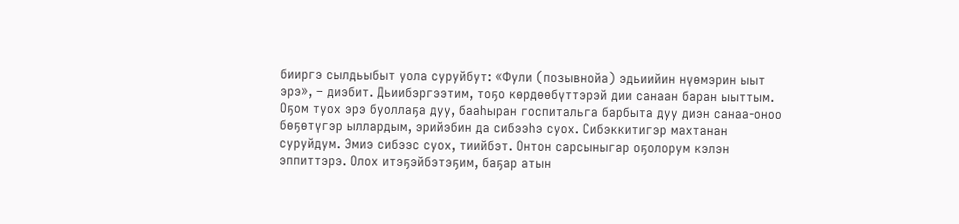бииргэ сылдьыбыт уола суруйбут: «Фули (позывнойа) эдьиийин нүөмэрин ыыт эрэ», – диэбит. Дьиибэргээтим, тоҕо көрдөөбүттэрэй дии санаан баран ыыттым. Оҕом туох эрэ буоллаҕа дуу, бааһыран госпитальга барбыта дуу диэн санаа-оноо бөҕөтүгэр ыллардым, эрийэбин да сибээһэ суох. Сибэккитигэр махтанан суруйдум. Эмиэ сибээс суох, тиийбэт. Онтон сарсыныгар оҕолорум кэлэн эппиттэрэ. Олох итэҕэйбэтэҕим, баҕар атын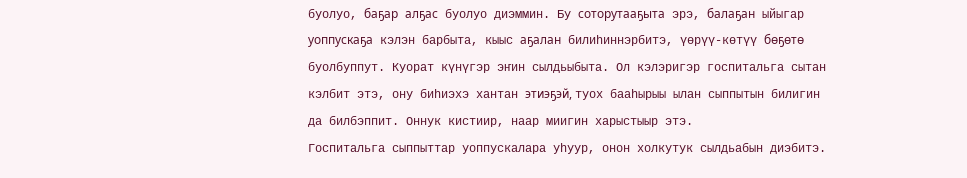буолуо, баҕар алҕас буолуо диэммин. Бу соторутааҕыта эрэ, балаҕан ыйыгар уоппускаҕа кэлэн барбыта, кыыс аҕалан билиһиннэрбитэ, үөрүү-көтүү бөҕөтө буолбуппут. Куорат күнүгэр эҥин сылдьыбыта. Ол кэлэригэр госпитальга сытан кэлбит этэ, ону биһиэхэ хантан этиэҕэй, туох бааһырыы ылан сыппытын билигин да билбэппит. Оннук кистиир, наар миигин харыстыыр этэ.
Госпитальга сыппыттар уоппускалара уһуур, онон холкутук сылдьабын диэбитэ.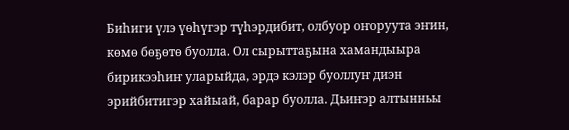Биһиги үлэ үөһүгэр түһэрдибит, олбуор оҥоруута эҥин, көмө бөҕөтө буолла. Ол сырыттаҕына хамандыыра бирикээһиҥ уларыйда, эрдэ кэлэр буоллуҥ диэн эрийбитигэр хайыай, барар буолла. Дьиҥэр алтынньы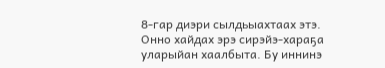8-гар диэри сылдьыахтаах этэ. Онно хайдах эрэ сирэйэ-хараҕа уларыйан хаалбыта. Бу иннинэ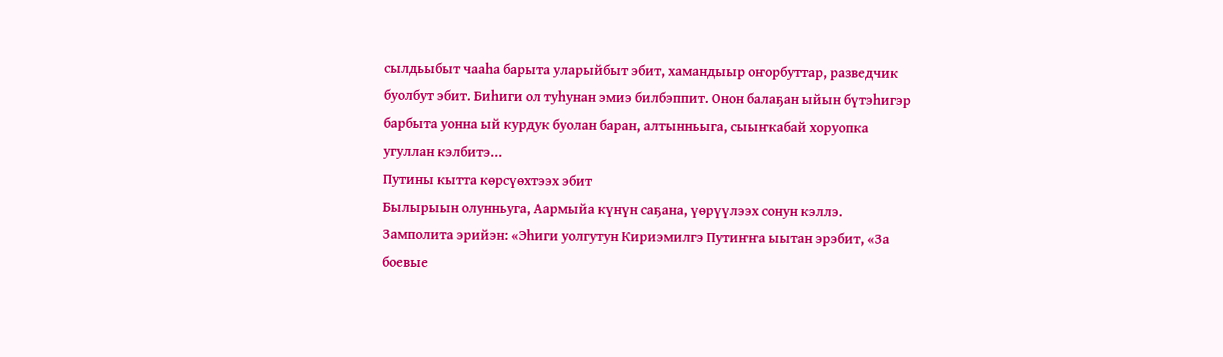сылдьыбыт чааһа барыта уларыйбыт эбит, хамандыыр оҥорбуттар, разведчик буолбут эбит. Биһиги ол туһунан эмиэ билбэппит. Онон балаҕан ыйын бүтэһигэр барбыта уонна ый курдук буолан баран, алтынньыга, сыыҥкабай хоруопка угуллан кэлбитэ...
Путины кытта көрсүөхтээх эбит
Былырыын олунньуга, Аармыйа күнүн саҕана, үөрүүлээх сонун кэллэ. Замполита эрийэн: «Эһиги уолгутун Кириэмилгэ Путиҥҥа ыытан эрэбит, «За боевые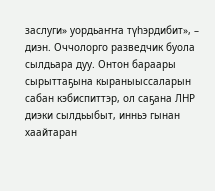заслуги» уордьаҥҥа түһэрдибит», – диэн. Оччолорго разведчик буола сылдьара дуу. Онтон бараары сырыттаҕына кыраныыссаларын сабан кэбиспиттэр, ол саҕана ЛНР диэки сылдьыбыт, инньэ гынан хаайтаран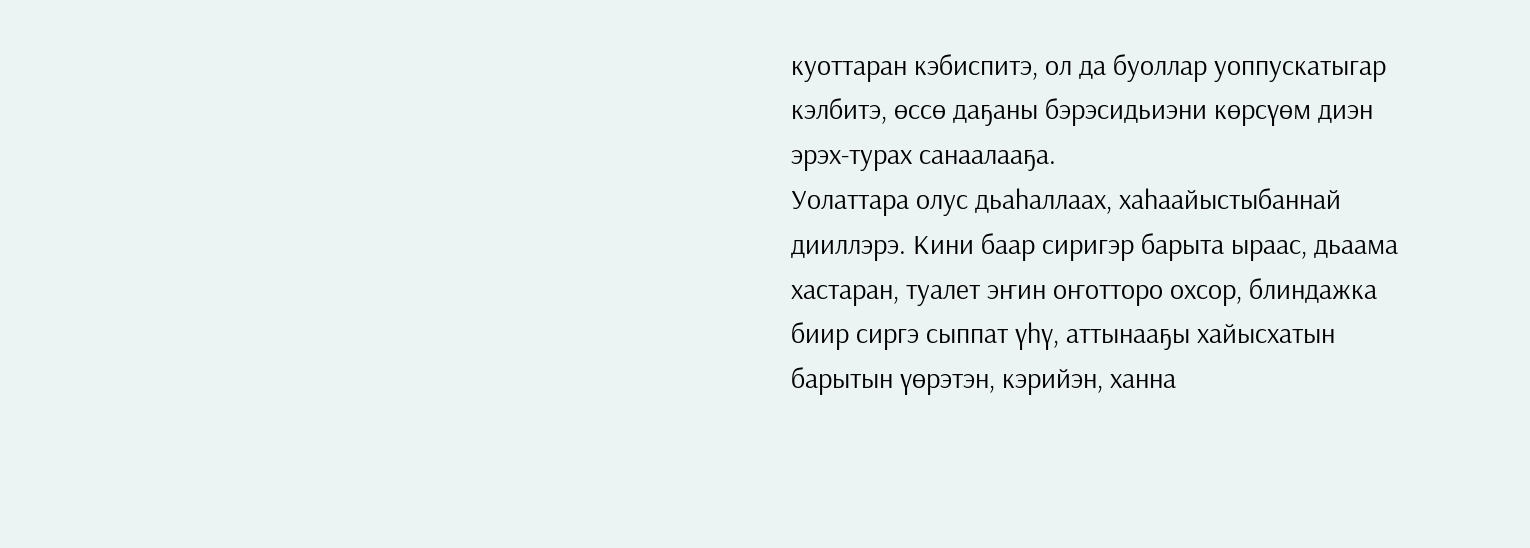куоттаран кэбиспитэ, ол да буоллар уоппускатыгар кэлбитэ, өссө даҕаны бэрэсидьиэни көрсүөм диэн эрэх-турах санаалааҕа.
Уолаттара олус дьаһаллаах, хаһаайыстыбаннай дииллэрэ. Кини баар сиригэр барыта ыраас, дьаама хастаран, туалет эҥин оҥотторо охсор, блиндажка биир сиргэ сыппат үһү, аттынааҕы хайысхатын барытын үөрэтэн, кэрийэн, ханна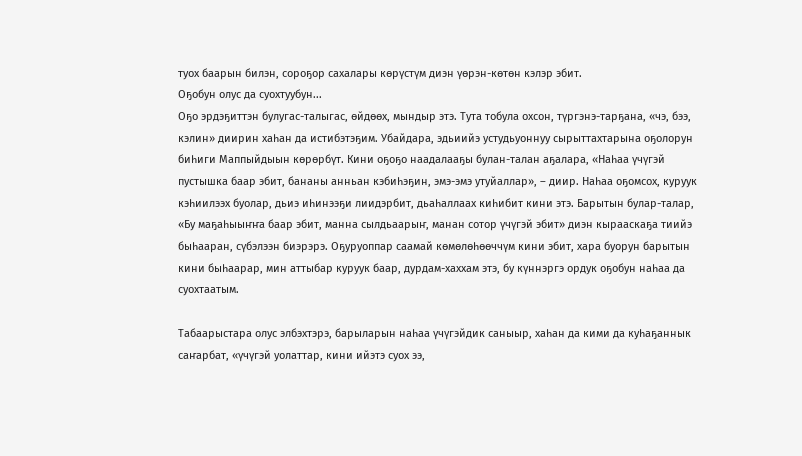туох баарын билэн, сороҕор сахалары көрүстүм диэн үөрэн-көтөн кэлэр эбит.
Оҕобун олус да суохтуубун...
Оҕо эрдэҕиттэн булугас-талыгас, өйдөөх, мындыр этэ. Тута тобула охсон, түргэнэ-тарҕана, «чэ, бээ, кэлин» диирин хаһан да истибэтэҕим. Убайдара, эдьиийэ устудьуоннуу сырыттахтарына оҕолорун биһиги Маппыйдыын көрөрбүт. Кини оҕоҕо наадалааҕы булан-талан аҕалара, «Наһаа үчүгэй пустышка баар эбит, бананы анньан кэбиһэҕин, эмэ-эмэ утуйаллар», – диир. Наһаа оҕомсох, куруук кэһиилээх буолар, дьиэ иһинээҕи лиидэрбит, дьаһаллаах киһибит кини этэ. Барытын булар-талар, «Бу маҕаһыыҥҥа баар эбит, манна сылдьаарыҥ, манан сотор үчүгэй эбит» диэн кырааскаҕа тиийэ быһааран, сүбэлээн биэрэрэ. Оҕуруоппар саамай көмөлөһөөччүм кини эбит, хара буорун барытын кини быһаарар, мин аттыбар куруук баар, дурдам-хаххам этэ, бу күннэргэ ордук оҕобун наһаа да суохтаатым.

Табаарыстара олус элбэхтэрэ, барыларын наһаа үчүгэйдик саныыр, хаһан да кими да куһаҕаннык саҥарбат, «үчүгэй уолаттар, кини ийэтэ суох ээ,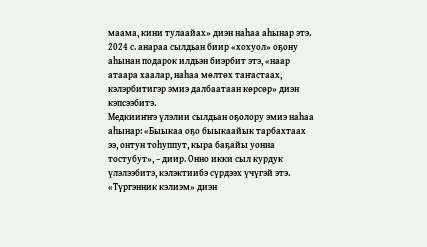маама, кини тулаайах» диэн наһаа аһынар этэ. 2024 с. анараа сылдьан биир «хохуол» оҕону аһынан подарок илдьэн биэрбит этэ, «наар атаара хаалар, наһаа мөлтөх таҥастаах, кэлэрбитигэр эмиэ далбаатаан көрсөр» диэн кэпсээбитэ.
Медкииҥҥэ үлэлии сылдьан оҕолору эмиэ наһаа аһынар: «Быыкаа оҕо быыкаайык тарбахтаах ээ, онтун тоһуппут, кыра баҕайы уонна тостубут», – диир. Онно икки сыл курдук үлэлээбитэ, кэлэктиибэ сүрдээх үчүгэй этэ.
«Түргэнник кэлиэм» диэн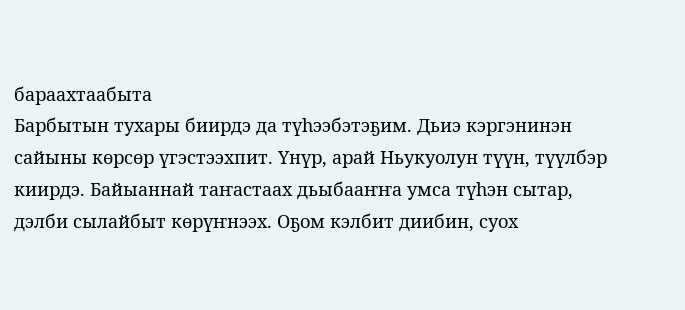бараахтаабыта
Барбытын тухары биирдэ да түһээбэтэҕим. Дьиэ кэргэнинэн сайыны көрсөр үгэстээхпит. Үнүр, арай Ньукуолун түүн, түүлбэр киирдэ. Байыаннай таҥастаах дьыбааҥҥа умса түһэн сытар, дэлби сылайбыт көрүҥнээх. Оҕом кэлбит диибин, суох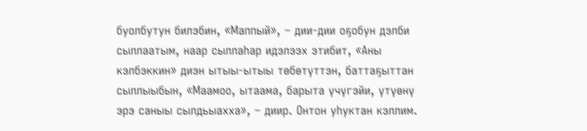буолбутун билэбин, «Маппый», – дии-дии оҕобун дэлби сыллаатым, наар сыллаһар идэлээх этибит, «Аны кэлбэккин» диэн ытыы-ытыы төбөтүттэн, баттаҕыттан сыллыыбын, «Маамоо, ытаама, барыта үчүгэйи, үтүөнү эрэ саныы сылдьыахха», – диир. Онтон уһуктан кэллим.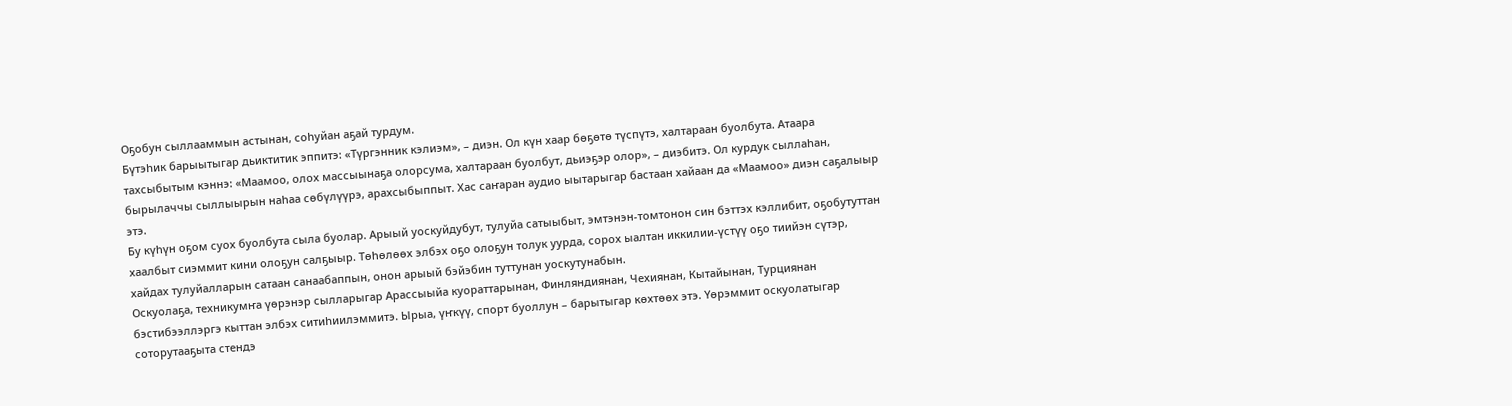Оҕобун сыллааммын астынан, соһуйан аҕай турдум.
Бүтэһик барыытыгар дьиктитик эппитэ: «Түргэнник кэлиэм», – диэн. Ол күн хаар бөҕөтө түспүтэ, халтараан буолбута. Атаара тахсыбытым кэннэ: «Маамоо, олох массыынаҕа олорсума, халтараан буолбут, дьиэҕэр олор», – диэбитэ. Ол курдук сыллаһан, бырылаччы сыллыырын наһаа сөбүлүүрэ, арахсыбыппыт. Хас саҥаран аудио ыытарыгар бастаан хайаан да «Маамоо» диэн саҕалыыр этэ.
Бу күһүн оҕом суох буолбута сыла буолар. Арыый уоскуйдубут, тулуйа сатыыбыт, эмтэнэн-томтонон син бэттэх кэллибит, оҕобутуттан хаалбыт сиэммит кини олоҕун салҕыыр. Төһөлөөх элбэх оҕо олоҕун толук уурда, сорох ыалтан иккилии-үстүү оҕо тиийэн сүтэр, хайдах тулуйалларын сатаан санаабаппын, онон арыый бэйэбин туттунан уоскутунабын.
Оскуолаҕа, техникумҥа үөрэнэр сылларыгар Арассыыйа куораттарынан, Финляндиянан, Чехиянан, Кытайынан, Турциянан бэстибээллэргэ кыттан элбэх ситиһиилэммитэ. Ырыа, үҥкүү, спорт буоллун – барытыгар көхтөөх этэ. Үөрэммит оскуолатыгар соторутааҕыта стендэ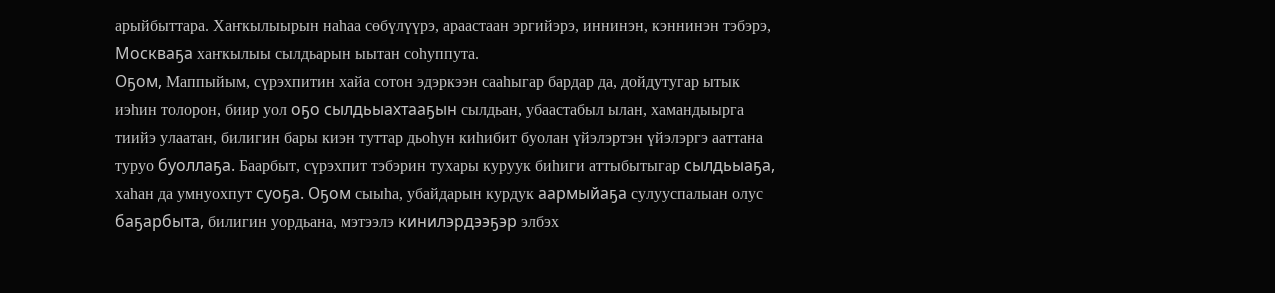арыйбыттара. Хаҥкылыырын наһаа сөбүлүүрэ, араастаан эргийэрэ, иннинэн, кэннинэн тэбэрэ, Москваҕа хаҥкылыы сылдьарын ыытан соһуппута.
Оҕом, Маппыйым, сүрэхпитин хайа сотон эдэркээн сааһыгар бардар да, дойдутугар ытык иэһин толорон, биир уол оҕо сылдьыахтааҕын сылдьан, убаастабыл ылан, хамандыырга тиийэ улаатан, билигин бары киэн туттар дьоһун киһибит буолан үйэлэртэн үйэлэргэ ааттана туруо буоллаҕа. Баарбыт, сүрэхпит тэбэрин тухары куруук биһиги аттыбытыгар сылдьыаҕа, хаһан да умнуохпут суоҕа. Оҕом сыыһа, убайдарын курдук аармыйаҕа сулууспалыан олус баҕарбыта, билигин уордьана, мэтээлэ кинилэрдээҕэр элбэх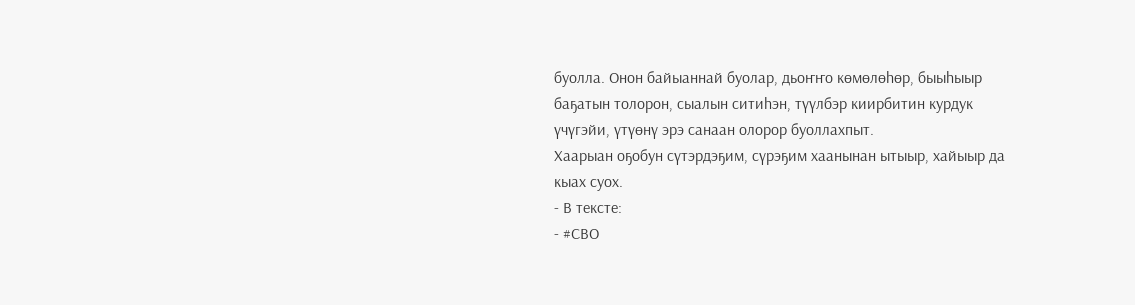буолла. Онон байыаннай буолар, дьоҥҥо көмөлөһөр, быыһыыр баҕатын толорон, сыалын ситиһэн, түүлбэр киирбитин курдук үчүгэйи, үтүөнү эрэ санаан олорор буоллахпыт.
Хаарыан оҕобун сүтэрдэҕим, сүрэҕим хаанынан ытыыр, хайыыр да кыах суох.
- В тексте:
- #СВО